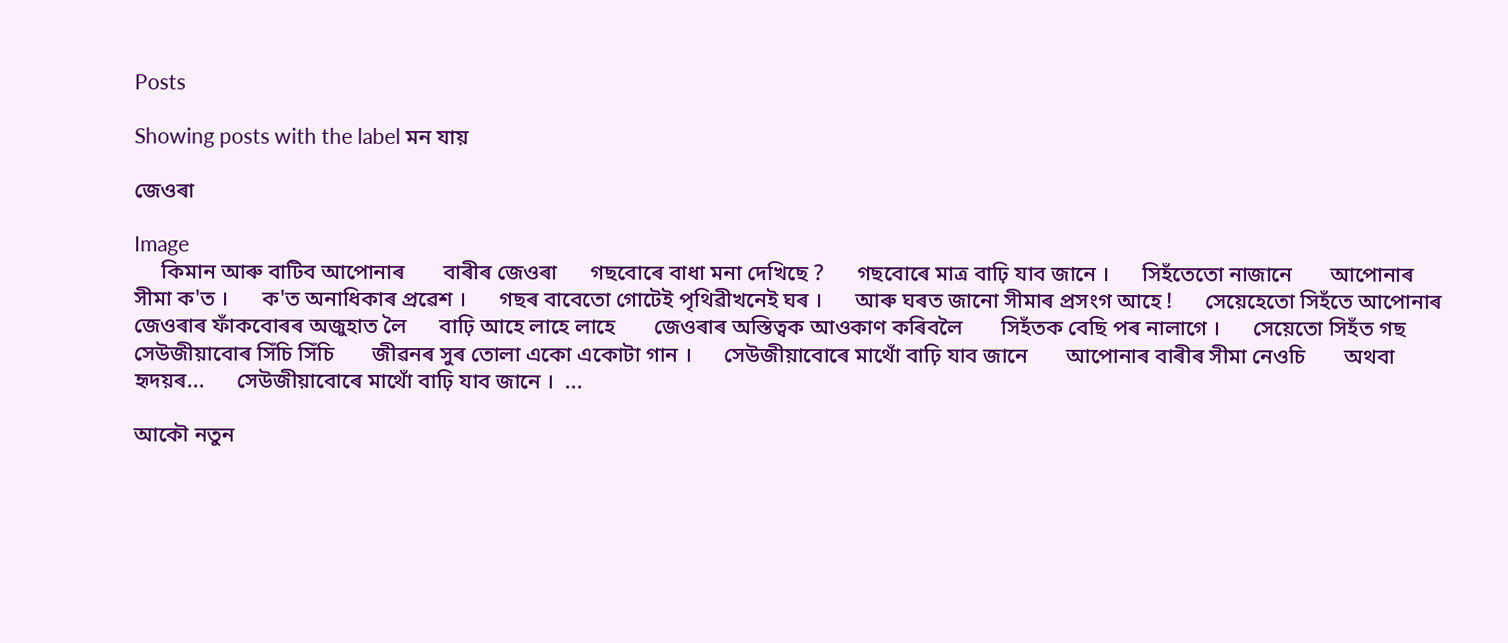Posts

Showing posts with the label মন যায়

জেওৰা

Image
     কিমান আৰু বাটিব আপোনাৰ       বাৰীৰ জেওৰা      গছবোৰে বাধা মনা দেখিছে ?      গছবোৰে মাত্ৰ বাঢ়ি যাব জানে ।      সিহঁতেতো নাজানে       আপোনাৰ সীমা ক'ত ।      ক'ত অনাধিকাৰ প্ৰৱেশ ।      গছৰ বাবেতো গোটেই পৃথিৱীখনেই ঘৰ ।      আৰু ঘৰত জানো সীমাৰ প্ৰসংগ আহে !      সেয়েহেতো সিহঁতে আপোনাৰ       জেওৰাৰ ফাঁকবোৰৰ অজুহাত লৈ      বাঢ়ি আহে লাহে লাহে       জেওৰাৰ অস্তিত্বক আওকাণ কৰিবলৈ       সিহঁতক বেছি পৰ নালাগে ।      সেয়েতো সিহঁত গছ       সেউজীয়াবোৰ সিঁচি সিঁচি       জীৱনৰ সুৰ তোলা একো একোটা গান ।      সেউজীয়াবোৰে মাথোঁ বাঢ়ি যাব জানে       আপোনাৰ বাৰীৰ সীমা নেওচি       অথবা হৃদয়ৰ...      সেউজীয়াবোৰে মাথোঁ বাঢ়ি যাব জানে ।  ...

আকৌ নতুন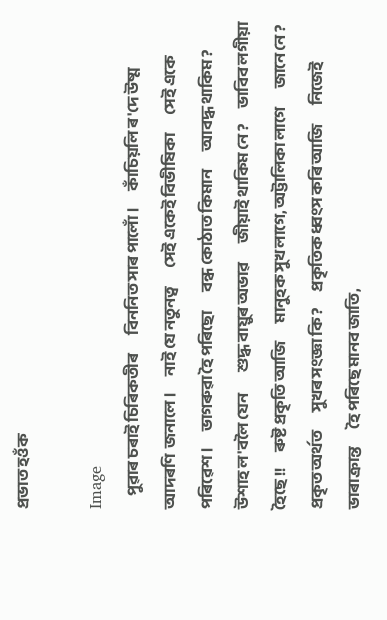প্ৰভাত হওঁক

Image
     পুৱাৰ চৰাই চিৰিকতীৰ       বিননিত সাৰ পালোঁ ।      কাঁচিয়লি ৰ'দে উষ্ম আদৰণি  জনালে ।      নাই যে নতুনত্ব       সেই একেই বিভীষিকা       সেই একে পৰিৱেশ ।      ভাগৰুৱা হৈ পৰিছো       বন্ধ কোঠাত কিমান       আবদ্ধ থাকিম ?      উশাহ ল'বলৈ যেন        শুদ্ধ বায়ুৰ অভাৱ       জীয়াই থাকিম নে ?      ভাবিব লগীয়া হৈছে !!      ৰুষ্ট প্ৰকৃতি আজি       মানুহক সুখ লাগে, অট্টালিকা লাগে       জানে নে ? প্ৰকৃত অৰ্থত       সুখৰ সংজ্ঞা কি ?      প্ৰকৃতিক ধ্বংস কৰি আজি       নিজেই ভাৰাক্রান্ত       হৈ পৰিছে মানব জাতি,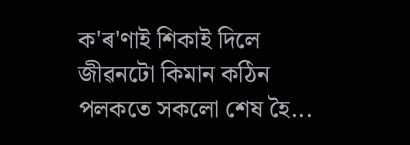ক'ৰ'ণাই শিকাই দিলে       জীৱনটো কিমান কঠিন       পলকতে সকলো শেষ হৈ...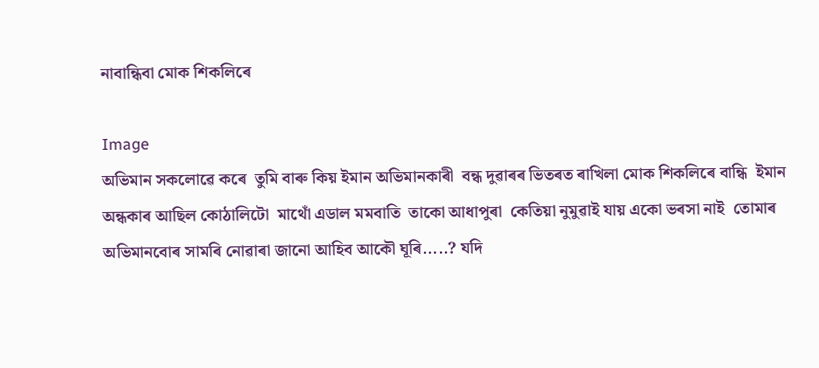নাবান্ধিবা মোক শিকলিৰে

Image
অভিমান সকলোৱে কৰে  তুমি বাৰু কিয় ইমান অভিমানকাৰী  বন্ধ দুৱাৰৰ ভিতৰত ৰাখিলা মোক শিকলিৰে বান্ধি  ইমান অন্ধকাৰ আছিল কোঠালিটো  মাথোঁ এডাল মমবাতি  তাকো আধাপুৰা  কেতিয়া নুমুৱাই যায় একো ভৰসা নাই  তোমাৰ অভিমানবোৰ সামৰি নোৱাৰা জানো আহিব আকৌ ঘূৰি.....? যদি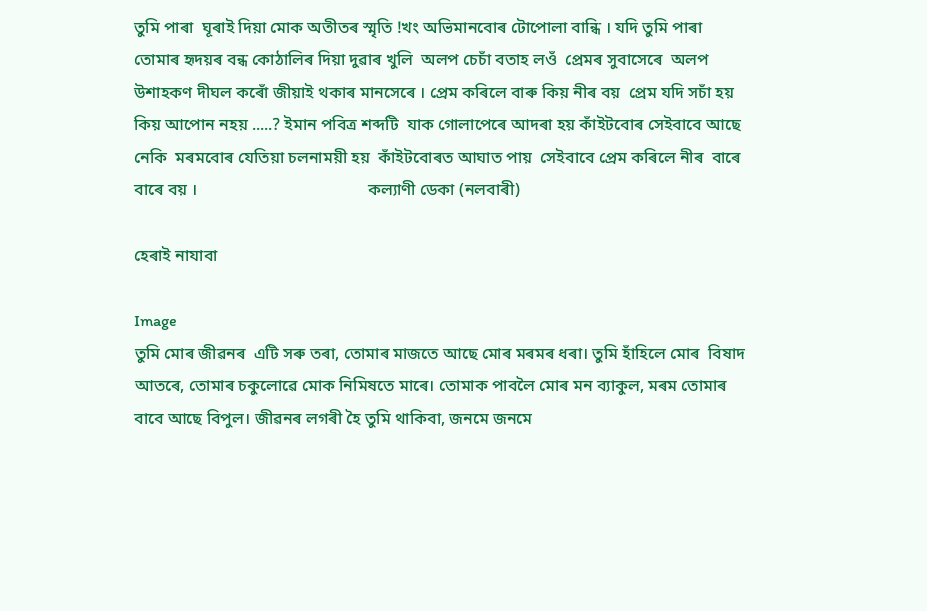তুমি পাৰা  ঘূৰাই দিয়া মোক অতীতৰ স্মৃতি !খং অভিমানবোৰ টোপোলা বান্ধি । যদি তুমি পাৰা তোমাৰ হৃদয়ৰ বন্ধ কোঠালিৰ দিয়া দুৱাৰ খুলি  অলপ চেচাঁ বতাহ লওঁ  প্ৰেমৰ সুবাসেৰে  অলপ উশাহকণ দীঘল কৰোঁ জীয়াই থকাৰ মানসেৰে । প্ৰেম কৰিলে বাৰু কিয় নীৰ বয়  প্ৰেম যদি সচাঁ হয়  কিয় আপোন নহয় .....? ইমান পবিত্ৰ শব্দটি  যাক গোলাপেৰে আদৰা হয় কাঁইটবোৰ সেইবাবে আছে নেকি  মৰমবোৰ যেতিয়া চলনাময়ী হয়  কাঁইটবোৰত আঘাত পায়  সেইবাবে প্ৰেম কৰিলে নীৰ  বাৰে বাৰে বয় ।                                         কল্যাণী ডেকা (নলবাৰী)

হেৰাই নাযাবা

Image
তুমি মোৰ জীৱনৰ  এটি সৰু তৰা, তোমাৰ মাজতে আছে মোৰ মৰমৰ ধৰা। তুমি হাঁহিলে মোৰ  বিষাদ আতৰে, তোমাৰ চকুলোৱে মোক নিমিষতে মাৰে। তোমাক পাবলৈ মোৰ মন ব্যাকুল, মৰম তোমাৰ বাবে আছে বিপুল। জীৱনৰ লগৰী হৈ তুমি থাকিবা, জনমে জনমে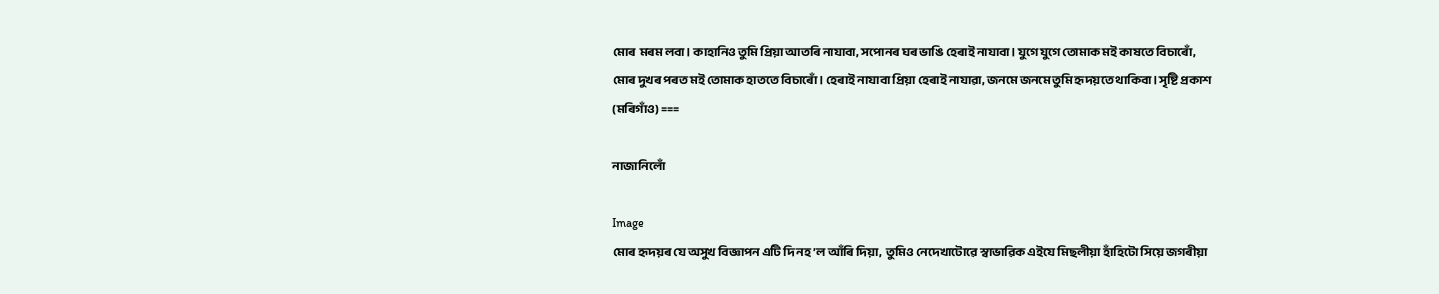মোৰ  মৰম লবা। কাহানিও তুমি প্ৰিয়া আতৰি নাযাবা, সপোনৰ ঘৰ ভাঙি হেৰাই নাযাবা। যুগে যুগে তোমাক মই কাষতে বিচাৰোঁ, মোৰ দুখৰ পৰত মই তোমাক হাততে বিচাৰোঁ। হেৰাই নাযাবা প্ৰিয়া হেৰাই নাযাৱা, জনমে জনমে তুমি হৃদয়তে থাকিবা। সৃষ্টি প্ৰকাশ (মৰিগাঁও) ===

নাজানিলোঁ

Image
মোৰ হৃদয়ৰ যে অসুখ বিজ্ঞাপন এটি দি নহ’ল আঁৰি দিয়া,  তুমিও নেদেখাটোৱে স্বাভাৱিক এইযে মিছলীয়া হাঁহিটো সিয়ে জগৰীয়া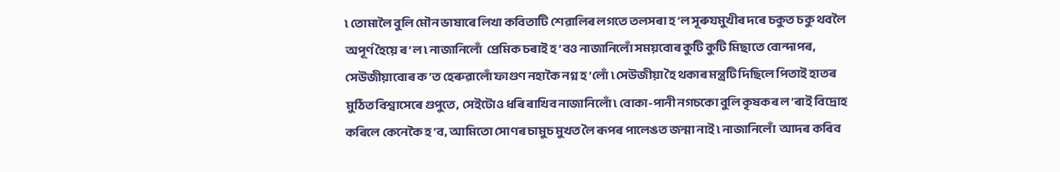৷ তোমালৈ বুলি মৌন ভাষাৰে লিখা কবিতাটি শেৱালিৰ লগতে তলসৰা হ’ল সূৰুযমুখীৰ দৰে চকুত চকু থবলৈ অপূৰ্ণ হৈয়ে ৰ’ল ৷ নাজানিলোঁ  প্ৰেমিক চৰাই হ’বও নাজানিলোঁ সময়বোৰ কুটি কুটি মিছাতে বোন্দাপৰ, সেউজীয়াবোৰ ক’ত হেৰুৱালোঁ ফাগুণ নহাকৈ নগ্ন হ’লোঁ ৷ সেউজীয়া হৈ থকাৰ মন্ত্ৰটি দিছিলে পিতাই হাতৰ মুঠিত বিশ্বাসেৰে গুপুতে, সেইটোও ধৰি ৰাখিব নাজানিলোঁ ৷ বোকা-পানী নগচকো বুলি কৃষকৰ ল’ৰাই বিদ্ৰোহ কৰিলে কেনেকৈ হ’ব, আমিতো সোণৰ চামুচ মুখত লৈ ৰূপৰ পালেঙত জন্মা নাই ৷ নাজানিলোঁ  আদৰ কৰিব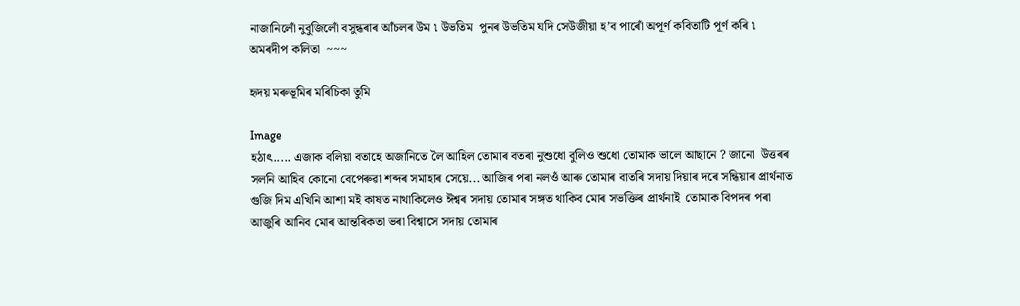নাজানিলোঁ নুবুজিলোঁ বসুন্ধৰাৰ আঁচলৰ উম ৷ উভতিম  পুনৰ উভতিম যদি সেউজীয়া হ’ব পাৰোঁ অপূৰ্ণ কবিতাটি পূৰ্ণ কৰি ৷ অমৰদীপ কলিতা  ~~~

হৃদয় মৰুভূমিৰ মৰিচিকা তুমি

Image
হঠাৎ..... এজাক বলিয়া বতাহে অজানিতে লৈ আহিল তোমাৰ বতৰা নুশুধো বুলিও শুধো তোমাক ভালে আছানে ? জানো  উত্তৰৰ সলনি আহিব কোনো বেপেৰুৱা শব্দৰ সমাহাৰ সেয়ে... আজিৰ পৰা নলওঁ আৰু তোমাৰ বাতৰি সদায় দিয়াৰ দৰে সন্ধিয়াৰ প্ৰাৰ্থনাত গুজি দিম এখিনি আশা মই কাষত নাথাকিলেও ঈশ্বৰ সদায় তোমাৰ সঙ্গত থাকিব মোৰ সভক্তিৰ প্ৰাৰ্থনাই  তোমাক বিপদৰ পৰা আজুৰি আনিব মোৰ আন্তৰিকতা ভৰা বিশ্বাসে সদায় তোমাৰ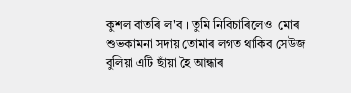কুশল বাতৰি ল'ব । তুমি নিবিচাৰিলেও  মোৰ শুভকামনা সদায় তোমাৰ লগত থাকিব সেউজ বুলিয়া এটি ছাঁয়া হৈ আন্ধাৰ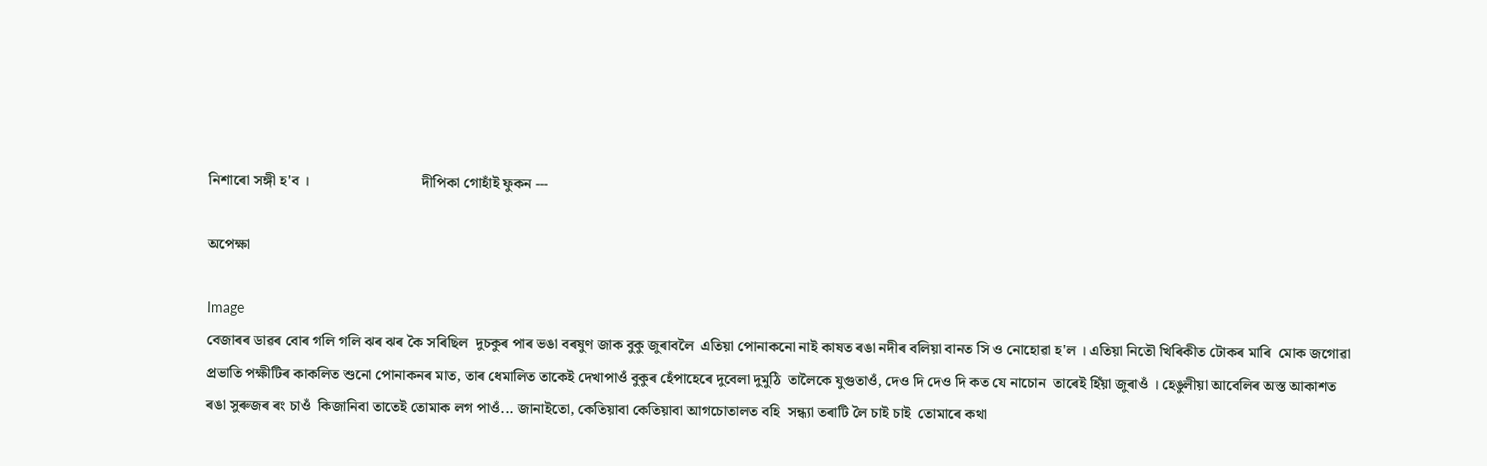নিশাৰো সঙ্গী হ'ব ।                               দীপিকা গোহাঁই ফুকন ---

অপেক্ষা

Image
বেজাৰৰ ডাৱৰ বোৰ গলি গলি ঝৰ ঝৰ কৈ সৰিছিল  দুচকুৰ পাৰ ভঙা বৰষুণ জাক বুকু জুৰাবলৈ  এতিয়া পোনাকনো নাই কাষত ৰঙা নদীৰ বলিয়া বানত সি ও নোহোৱা হ'ল । এতিয়া নিতৌ খিৰিকীত টোকৰ মাৰি  মোক জগোৱা প্ৰভাতি পক্ষীটিৰ কাকলিত শুনো পোনাকনৰ মাত, তাৰ ধেমালিত তাকেই দেখাপাওঁ বুকুৰ হেঁপাহেৰে দুবেলা দুমুঠি  তালৈকে যুগুতাওঁ, দেও দি দেও দি কত যে নাচোন  তাৰেই হিঁয়া জুৰাওঁ । হেঙুলীয়া আবেলিৰ অস্ত আকাশত  ৰঙা সুৰুজৰ ৰং চাওঁ  কিজানিবা তাতেই তোমাক লগ পাওঁ... জানাইতো, কেতিয়াবা কেতিয়াবা আগচোতালত বহি  সন্ধ্যা তৰাটি লৈ চাই চাই  তোমাৰে কথা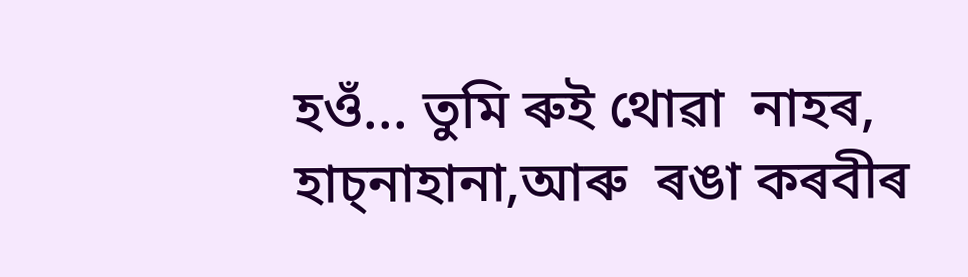হওঁ... তুমি ৰুই থোৱা  নাহৰ, হাচ্‌নাহানা,আৰু  ৰঙা কৰবীৰ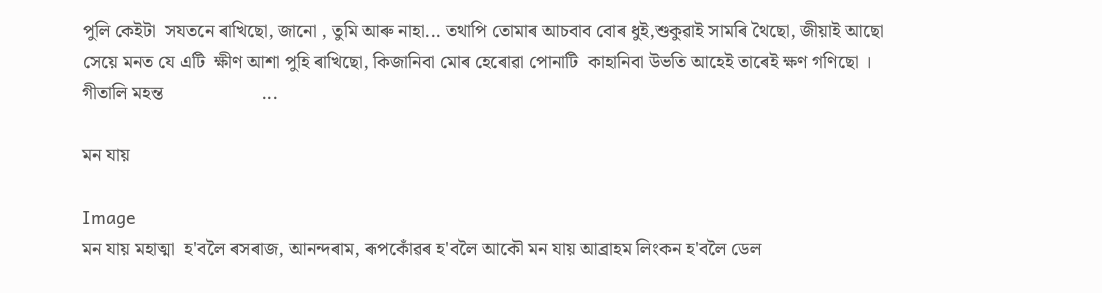পুলি কেইটা  সযতনে ৰাখিছো, জানো , তুমি আৰু নাহা... তথাপি তোমাৰ আচবাব বোৰ ধুই,শুকুৱাই সামৰি থৈছো, জীয়াই আছো সেয়ে মনত যে এটি  ক্ষীণ আশা পুহি ৰাখিছো, কিজানিবা মোৰ হেৰোৱা পোনাটি  কাহানিবা উভতি আহেই তাৰেই ক্ষণ গণিছো ।                     গীতালি মহন্ত                     ...

মন যায়

Image
মন যায় মহাত্মা  হ'বলৈ ৰসৰাজ, আনন্দৰাম, ৰূপকোঁৱৰ হ'বলৈ আকৌ মন যায় আব্ৰাহম লিংকন হ'বলৈ ডেল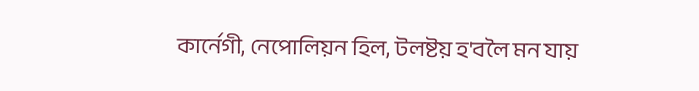কাৰ্নেগী, নেপোলিয়ন হিল, টলষ্টয় হ'বলৈ মন যায়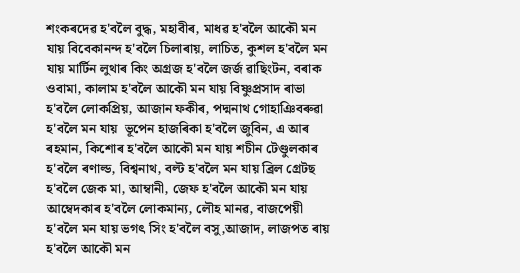শংকৰদেৱ হ'বলৈ বুদ্ধ, মহাবীৰ, মাধৱ হ'বলৈ আকৌ মন যায় বিবেকানন্দ হ'বলৈ চিলাৰায়, লাচিত, কুশল হ'বলৈ মন যায় মাৰ্টিন লুথাৰ কিং অগ্ৰজ হ'বলৈ জৰ্জ ৱাছিংটন, বৰাক ওবামা, কালাম হ'বলৈ আকৌ মন যায় বিষ্ণুপ্ৰসাদ ৰাভা হ'বলৈ লোকপ্ৰিয়, আজান ফকীৰ, পদ্মনাথ গোহাঞিবৰুৱা হ'বলৈ মন যায়  ভূপেন হাজৰিকা হ'বলৈ জুবিন, এ আৰ ৰহমান, কিশোৰ হ'বলৈ আকৌ মন যায় শচীন টেণ্ডুলকাৰ হ'বলৈ ৰণাল্ড, বিশ্বনাথ, বল্ট হ'বলৈ মন যায় ব্ৰিল গ্ৰেটছ হ'বলৈ জেক মা, আম্বানী, জেফ হ'বলৈ আকৌ মন যায় আম্বেদকাৰ হ'বলৈ লোকমান্য, লৌহ মানৱ, বাজপেয়ী হ'বলৈ মন যায় ভগৎ সিং হ'বলৈ বসু,আজাদ, লাজপত ৰায় হ'বলৈ আকৌ মন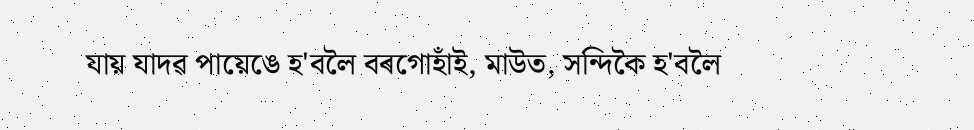যায় যাদৱ পায়েঙে হ'বলৈ বৰগোহাঁই, মাউত, সন্দিকৈ হ'বলৈ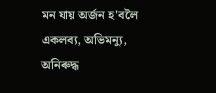মন যায় অৰ্জন হ'বলৈ একলব্য, অভিমন্যু, অনিৰুদ্ধ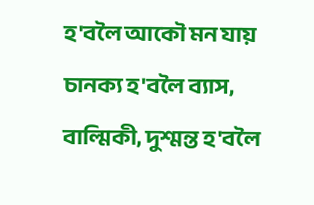হ'বলৈ আকৌ মন যায় চানক্য হ'বলৈ ব্যাস, বাল্মিকী, দুশ্মন্ত হ'বলৈ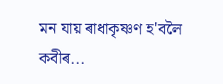মন যায় ৰাধাকৃষ্ণণ হ'বলৈ কবীৰ...